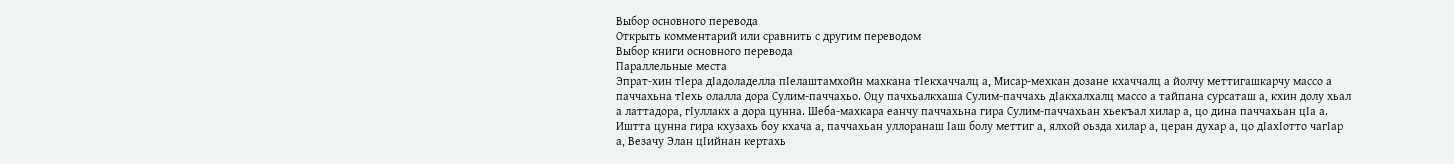Выбор основного перевода
Открыть комментарий или сравнить с другим переводом
Выбор книги основного перевода
Параллельные места
Эпрат-хин тІера дІадоладелла пІелаштамхойн махкана тІекхаччалц а, Мисар-мехкан дозане кхаччалц а йолчу меттигашкарчу массо а паччахьна тІехь олалла дора Сулим-паччахьо. Оцу пачхьалкхаша Сулим-паччахь дІакхалхалц массо а тайпана сурсаташ а, кхин долу хьал а латтадора, гІуллакх а дора цунна. Шеба-махкара еанчу паччахьна гира Сулим-паччахьан хьекъал хилар а, цо дина паччахьан цІа а. Иштта цунна гира кхузахь боу кхача а, паччахьан уллоранаш Іаш болу меттиг а, ялхой оьзда хилар а, церан духар а, цо дІахІотто чагІар а, Везачу Элан цІийнан кертахь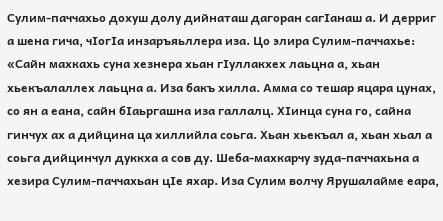Сулим-паччахьо дохуш долу дийнаташ дагоран сагІанаш а. И дерриг а шена гича, чІогІа инзаръяьллера иза. Цо элира Сулим-паччахье: «Сайн махкахь суна хезнера хьан гІуллакхех лаьцна а, хьан хьекъалаллех лаьцна а. Иза бакъ хилла. Амма со тешар яцара цунах, со ян а еана, сайн бІаьргашна иза галлалц. ХІинца суна го, сайна гинчух ах а дийцина ца хиллийла соьга. Хьан хьекъал а, хьан хьал а соьга дийцинчул дуккха а сов ду. Шеба-махкарчу зуда-паччахьна а хезира Сулим-паччахьан цІе яхар. Иза Сулим волчу Ярушалайме еара,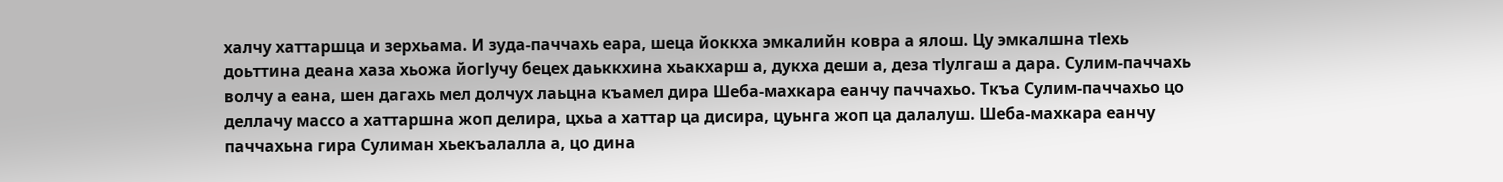халчу хаттаршца и зерхьама. И зуда-паччахь еара, шеца йоккха эмкалийн ковра а ялош. Цу эмкалшна тІехь доьттина деана хаза хьожа йогІучу бецех даьккхина хьакхарш а, дукха деши а, деза тІулгаш а дара. Сулим-паччахь волчу а еана, шен дагахь мел долчух лаьцна къамел дира Шеба-махкара еанчу паччахьо. Ткъа Сулим-паччахьо цо деллачу массо а хаттаршна жоп делира, цхьа а хаттар ца дисира, цуьнга жоп ца далалуш. Шеба-махкара еанчу паччахьна гира Сулиман хьекъалалла а, цо дина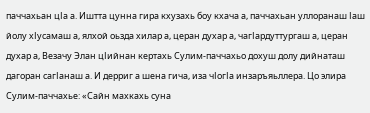паччахьан цІа а. Иштта цунна гира кхузахь боу кхача а, паччахьан уллоранаш Іаш йолу хІусамаш а, ялхой оьзда хилар а, церан духар а, чагІардуттургаш а, церан духар а, Везачу Элан цІийнан кертахь Сулим-паччахьо дохуш долу дийнаташ дагоран сагІанаш а. И дерриг а шена гича, иза чІогІа инзаръяьллера. Цо элира Сулим-паччахье: «Сайн махкахь суна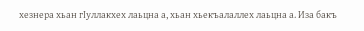хезнера хьан гІуллакхех лаьцна а, хьан хьекъалаллех лаьцна а. Иза бакъ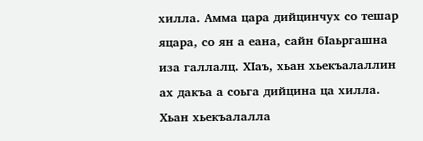хилла. Амма цара дийцинчух со тешар яцара, со ян а еана, сайн бІаьргашна иза галлалц. ХІаъ, хьан хьекъалаллин ах дакъа а соьга дийцина ца хилла. Хьан хьекъалалла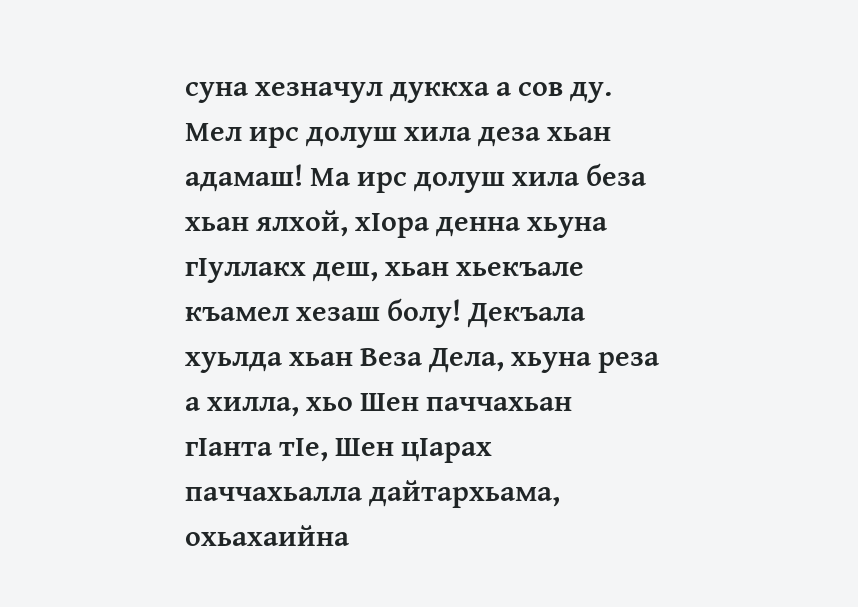суна хезначул дуккха а сов ду. Мел ирс долуш хила деза хьан адамаш! Ма ирс долуш хила беза хьан ялхой, хІора денна хьуна гІуллакх деш, хьан хьекъале къамел хезаш болу! Декъала хуьлда хьан Веза Дела, хьуна реза а хилла, хьо Шен паччахьан гІанта тІе, Шен цІарах паччахьалла дайтархьама, охьахаийна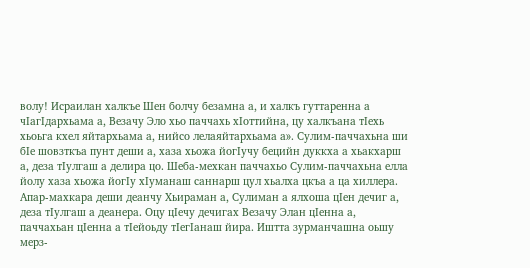волу! Исраилан халкъе Шен болчу безамна а, и халкъ гуттаренна а чІагІдархьама а, Везачу Эло хьо паччахь хІоттийна, цу халкъана тІехь хьоьга кхел яйтархьама а, нийсо лелаяйтархьама а». Сулим-паччахьна ши бІе шовзткъа пунт деши а, хаза хьожа йогІучу бецийн дуккха а хьакхарш а, деза тІулгаш а делира цо. Шеба-мехкан паччахьо Сулим-паччахьна елла йолу хаза хьожа йогІу хІуманаш саннарш цул хьалха цкъа а ца хиллера. Апар-махкара деши деанчу Хьираман а, Сулиман а ялхоша цІен дечиг а, деза тІулгаш а деанера. Оцу цІечу дечигах Везачу Элан цІенна а, паччахьан цІенна а тІейоьду тІегІанаш йира. Иштта зурманчашна оьшу мерз-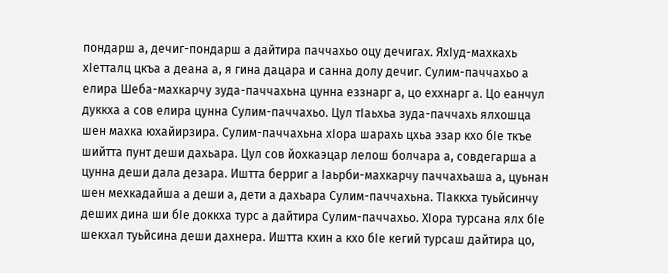пондарш а, дечиг-пондарш а дайтира паччахьо оцу дечигах. ЯхІуд-махкахь хІетталц цкъа а деана а, я гина дацара и санна долу дечиг. Сулим-паччахьо а елира Шеба-махкарчу зуда-паччахьна цунна еззнарг а, цо еххнарг а. Цо еанчул дуккха а сов елира цунна Сулим-паччахьо. Цул тІаьхьа зуда-паччахь ялхошца шен махка юхайирзира. Сулим-паччахьна хІора шарахь цхьа эзар кхо бІе ткъе шийтта пунт деши дахьара. Цул сов йохкаэцар лелош болчара а, совдегарша а цунна деши дала дезара. Иштта берриг а Іаьрби-махкарчу паччахьаша а, цуьнан шен мехкадайша а деши а, дети а дахьара Сулим-паччахьна. ТІаккха туьйсинчу деших дина ши бІе доккха турс а дайтира Сулим-паччахьо. ХІора турсана ялх бІе шекхал туьйсина деши дахнера. Иштта кхин а кхо бІе кегий турсаш дайтира цо,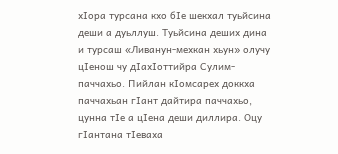хІора турсана кхо бІе шекхал туьйсина деши а дуьллуш. Туьйсина деших дина и турсаш «Ливанун-мехкан хьун» олучу цІенош чу дІахІоттийра Сулим-паччахьо. Пийлан кІомсарех доккха паччахьан гІант дайтира паччахьо, цунна тІе а цІена деши диллира. Оцу гІантана тІеваха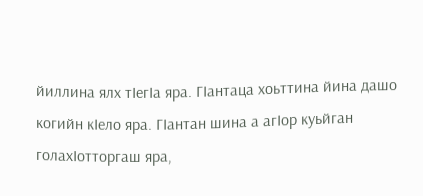йиллина ялх тІегІа яра. ГІантаца хоьттина йина дашо когийн кІело яра. ГІантан шина а агІор куьйган голахІотторгаш яра,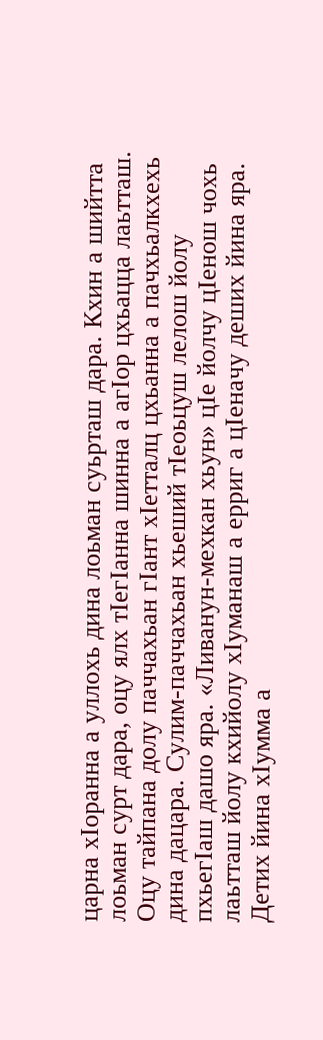царна хІоранна а уллохь дина лоьман суьрташ дара. Кхин а шийтта лоьман сурт дара, оцу ялх тІегІанна шинна а агІор цхьацца лаьтташ. Оцу тайпана долу паччахьан гІант хІетталц цхьанна а пачхьалкхехь дина дацара. Сулим-паччахьан хьеший тІеоьцуш лелош йолу пхьегІаш дашо яра. «Ливанун-мехкан хьун» цІе йолчу цІенош чохь лаьтташ йолу кхийолу хІуманаш а ерриг а цІеначу деших йина яра. Детих йина хІумма а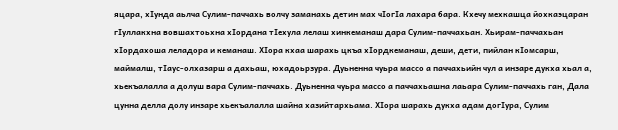яцара, хІунда аьлча Сулим-паччахь волчу заманахь детин мах чІогІа лахара бара. Кхечу мехкашца йохкаэцаран гІуллакхна вовшахтоьхна хІордана тІехула лелаш хинкеманаш дара Сулим-паччахьан. Хьирам-паччахьан хІордахоша леладора и кеманаш. ХІора кхаа шарахь цкъа хІордкеманаш, деши, дети, пийлан кІомсарш, маймалш, тІаус-олхазарш а дахьаш, юхадоьрзура. Дуьненна чуьра массо а паччахьийн чул а инзаре дукха хьал а, хьекъалалла а долуш вара Сулим-паччахь. Дуьненна чуьра массо а паччахьашна лаьара Сулим-паччахь ган, Дала цунна делла долу инзаре хьекъалалла шайна хазийтархьама. ХІора шарахь дукха адам догІура, Сулим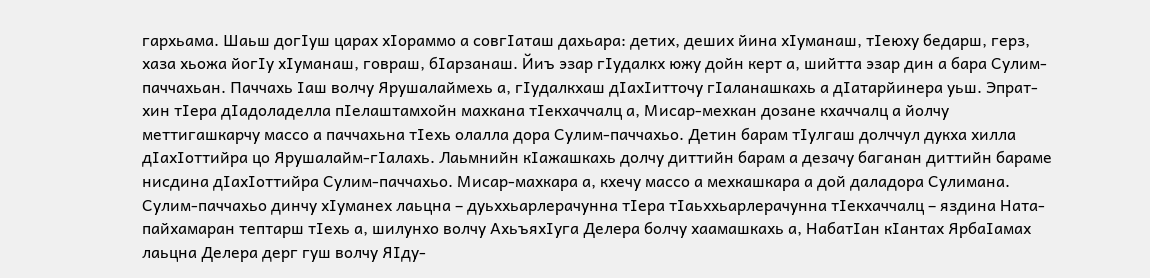гархьама. Шаьш догІуш царах хІораммо а совгІаташ дахьара: детих, деших йина хІуманаш, тІеюху бедарш, герз, хаза хьожа йогІу хІуманаш, говраш, бІарзанаш. Йиъ эзар гІудалкх южу дойн керт а, шийтта эзар дин а бара Сулим-паччахьан. Паччахь Іаш волчу Ярушалаймехь а, гІудалкхаш дІахІитточу гІаланашкахь а дІатарйинера уьш. Эпрат-хин тІера дІадоладелла пІелаштамхойн махкана тІекхаччалц а, Мисар-мехкан дозане кхаччалц а йолчу меттигашкарчу массо а паччахьна тІехь олалла дора Сулим-паччахьо. Детин барам тІулгаш долччул дукха хилла дІахІоттийра цо Ярушалайм-гІалахь. Лаьмнийн кІажашкахь долчу диттийн барам а дезачу баганан диттийн бараме нисдина дІахІоттийра Сулим-паччахьо. Мисар-махкара а, кхечу массо а мехкашкара а дой даладора Сулимана. Сулим-паччахьо динчу хІуманех лаьцна – дуьххьарлерачунна тІера тІаьххьарлерачунна тІекхаччалц – яздина Ната-пайхамаран тептарш тІехь а, шилунхо волчу АхьъяхІуга Делера болчу хаамашкахь а, НабатІан кІантах ЯрбаІамах лаьцна Делера дерг гуш волчу ЯІду-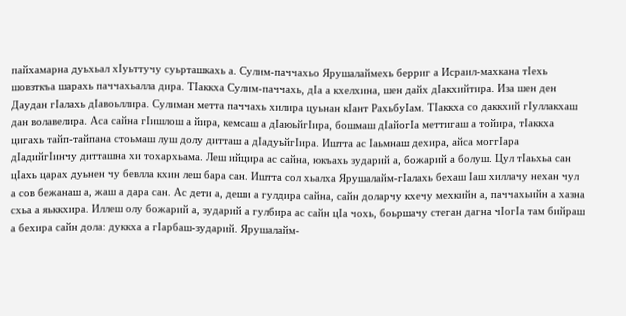пайхамарна дуьхьал хІуьттучу суьрташкахь а. Сулим-паччахьо Ярушалаймехь берриг а Исраил-махкана тІехь шовзткъа шарахь паччахьалла дира. ТІаккха Сулим-паччахь, дІа а кхелхина, шен дайх дІакхийтира. Иза шен ден Даудан гІалахь дІавоьллира. Сулиман метта паччахь хилира цуьнан кІант РахьбуІам. ТІаккха со даккхий гІуллакхаш дан волавелира. Аса сайна гІишлош а йира, кемсаш а дІаюьйгІира, бошмаш дІайогІа меттигаш а тойира, тІаккха цигахь тайп-тайпана стоьмаш луш долу дитташ а дІадуьйгІира. Иштта ас Іаьмнаш дехира, айса моггІара дІадийгІинчу дитташна хи тохархьама. Леш ийцира ас сайна, юкъахь зударий а, божарий а болуш. Цул тІаьхьа сан цІахь царах дуьнен чу бевлла кхин леш бара сан. Иштта сол хьалха Ярушалайм-гІалахь бехаш Іаш хиллачу нехан чул а сов бежанаш а, жаш а дара сан. Ас дети а, деши а гулдира сайна, сайн доларчу кхечу мехкийн а, паччахьийн а хазна схьа а яьккхира. Иллеш олу божарий а, зударий а гулбира ас сайн цІа чохь, боьршачу стеган дагна чІогІа там бийраш а бехира сайн дола: дуккха а гІарбаш-зударий. Ярушалайм-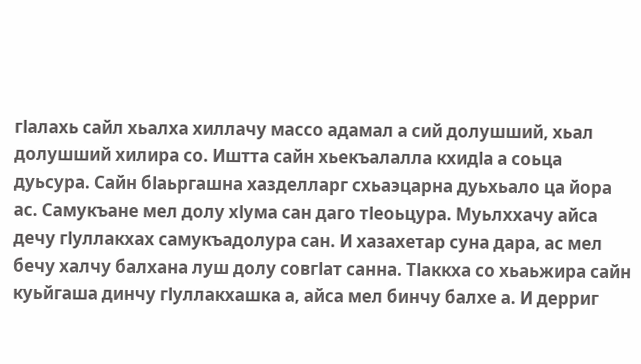гІалахь сайл хьалха хиллачу массо адамал а сий долушший, хьал долушший хилира со. Иштта сайн хьекъалалла кхидІа а соьца дуьсура. Сайн бІаьргашна хазделларг схьаэцарна дуьхьало ца йора ас. Самукъане мел долу хІума сан даго тІеоьцура. Муьлххачу айса дечу гІуллакхах самукъадолура сан. И хазахетар суна дара, ас мел бечу халчу балхана луш долу совгІат санна. ТІаккха со хьаьжира сайн куьйгаша динчу гІуллакхашка а, айса мел бинчу балхе а. И дерриг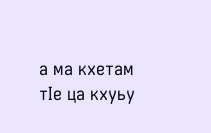а ма кхетам тІе ца кхуьу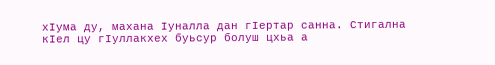хІума ду, махана Іуналла дан гІертар санна. Стигална кІел цу гІуллакхех буьсур болуш цхьа а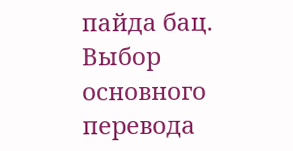пайда бац.
Выбор основного перевода